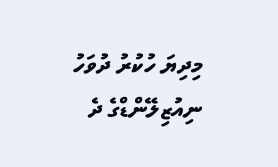މިދިޔަ ހުކުރު ދުވަހު ނިއުޒިލޭންޑްގެ ދެ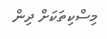މިސްކިތަކަށް ދިން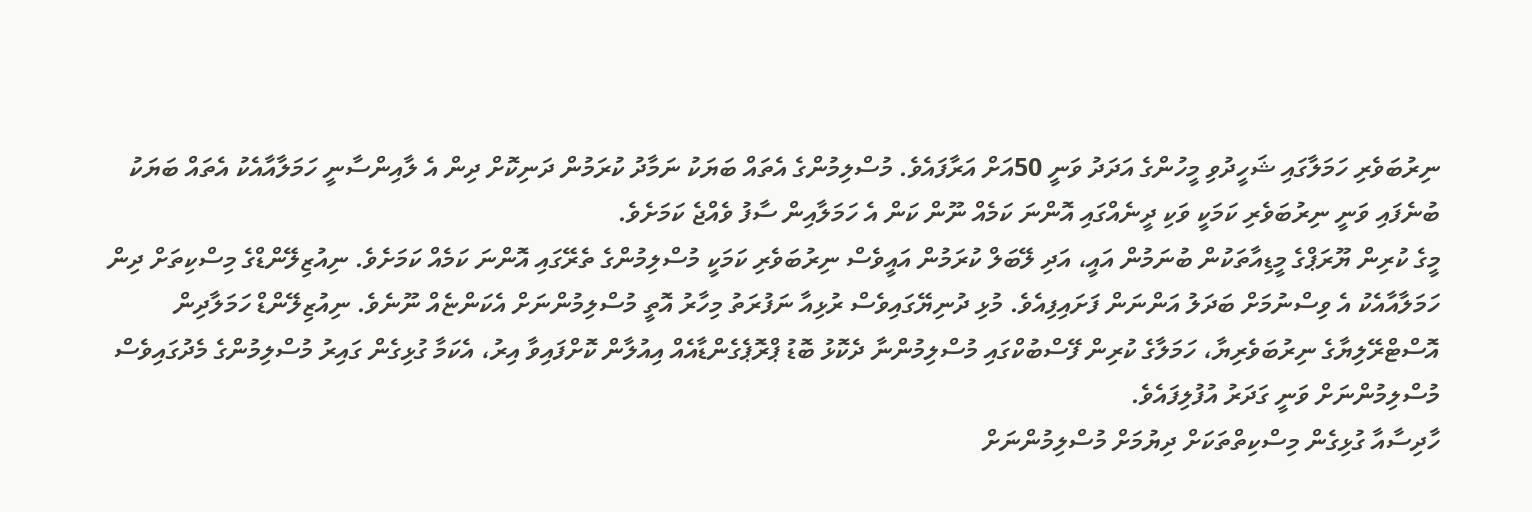ނިރުބަވެރި ހަމަލާގައި ޝަހީދުވި މީހުންގެ އަދަދު ވަނީ 50އަށް އަރާފައެވެ. މުސްލިމުންގެ އެތައް ބަޔަކު ނަމާދު ކުރަމުން ދަނިކޮށް ދިން އެ ލާއިންސާނީ ހަމަލާއާއެކު އެތައް ބަޔަކު ބުނެފައި ވަނީ ނިރުބަވެރި ކަމަކީ ވަކި ދީނެއްގައި އޮންނަ ކަމެއް ނޫން ކަން އެ ހަމަލާއިން ސާފު ވެއްޖެ ކަމަށެވެ.
މީގެ ކުރިން ޔޫރަޕްގެ މީޑިއާތަކުން ބުނަމުން އައީ، އަދި ލޭބަލް ކުރަމުން އައީވެސް ނިރުބަވެރި ކަމަކީ މުސްލިމުންގެ ތެރޭގައި އޮންނަ ކަމެއް ކަމަށެވެ. ނިއުޒިލޭންޑްގެ މިސްކިތަށް ދިން ހަމަލާއާއެކު އެ ވިސްނުމަށް ބަދަލު އަންނަން ފަށައިފިއެވެ. މުޅި ދުނިޔޭގައިވެސް ރުޅިއާ ނަފުރަތު މިހާރު އޮތީ މުސްލިމުންނަށް އެކަންޏެއް ނޫނެވެ. ނިއުޒިލޭންޑް ހަމަލާދިން އޮސްޓްރޭލިޔާގެ ނިރުބަވެރިޔާ، ހަމަލާގެ ކުރިން ފޭސްބުކްގައި މުސްލިމުންނާ ދެކޮޅު ބޮޑު ޕްރޮޕެގެންޑާއެއް އިއުލާން ކޮށްފައިވާ އިރު، އެކަމާ ގުޅިގެން ގައިރު މުސްލިމުންގެ މެދުގައިވެސް މުސްލިމުންނަށް ވަނީ ގަދަރު އުފުލިފައެވެ.
ހާދިސާއާ ގުޅިގެން މިސްކިތްތަކަށް ދިޔުމަށް މުސްލިމުންނަށް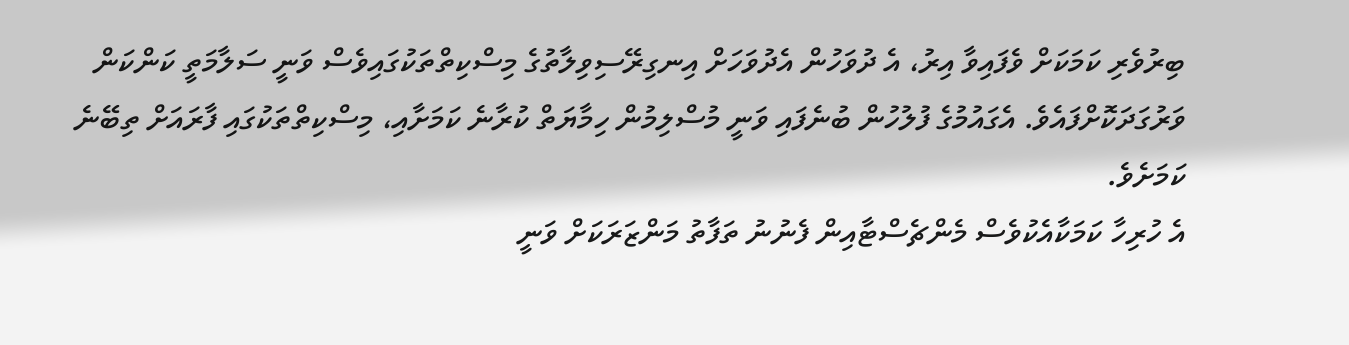ބިރުވެރި ކަމަކަށް ވެފައިވާ އިރު، އެ ދުވަހުން އެދުވަހަށް އިނގިރޭސިވިލާތުގެ މިސްކިތްތަކުގައިވެސް ވަނީ ސަލާމަތީ ކަންކަން ވަރުގަދަކޮށްފައެވެ. އެގައުމުގެ ފުލުހުން ބުނެފައި ވަނީ މުސްލިމުން ހިމާޔަތް ކުރާނެ ކަމަށާއި، މިސްކިތްތަކުގައި ފާރައަށް ތިބޭނެ ކަމަށެވެ.
އެ ހުރިހާ ކަމަކާއެކުވެސް މެންޗެސްޓާއިން ފެނުނު ތަފާތު މަންޒަރަކަށް ވަނީ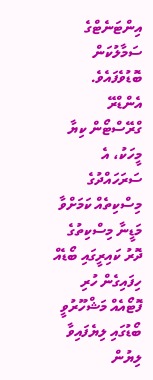އިންޓަނެޓްގެ ސަމާލުކަން ބޮޑުވެފައެވެ. އެންޑްރޭ ގްރޭސްޓޯން ކިޔާ މީހަކު، އެ ސަރަހައްދުގެ މިސްކިތެއް ކަމަށްވާ މަޑީނާ މިސްކިތުގެ ދޮރު ކައިރީގައި ބޯޑެއް ހިފައިގެން ހުރި ފޮޓޯއެއް މަޝްހޫރުވީ ބޯޑުގައި ލިޔެފައިވާ ލިޔުން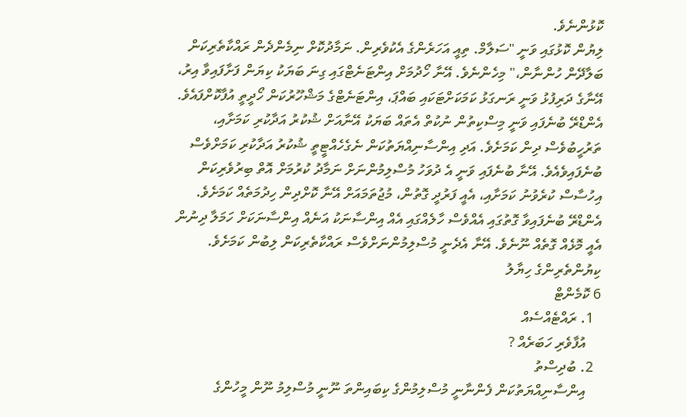ކޮޅުންނެވެ.
ލިޔުން ކޮޅުގައި ވަނީ "ސަލާމް. ތިއީ އަހަރެންގެ އެކުވެރިން. ނަމާދުކޮށް ނިމެންދެން ރައްކާތެރިކަން ބަލާދޭން ހުންނާން،" މިހެންނެވެ. އޭނާ ހޯދުމަށް އިންޓަނެޓްގައި ގިނަ ބަޔަކު ކިޔަން ފަށާފައިވާ އިރު، އޭނާގެ ދަރިފުޅު ވަނީ ރަނގަޅު ކަމަކަށްޓަކައި ބައްޕަ، އިންޓަނެޓްގެ މަޝްހޫރުކަން ހޯދީތީ އުފާކޮށްފައެވެ.
އެންޑްރޭ ބުނެފައި ވަނީ މިސްކިތުން ނުކުތް އެތައް ބަޔަކު އޭނާއަށް ޝުކުރު އަދާކުރި ކަމަށާއި، ތަރުހީބުވެސް ދިން ކަމަށެވެ. އަދި އިންސާނިއްޔަތުކަން ނެގެހެއްޓީތީ ޝުކުރު އަދާކުރި ކަމަށްވެސް ބުނެފައިވެއެވެ. އޭނާ ބުނެފައި ވަނީ އެ ދުވަހު މުސްލިމުންނަށް ނަމާދު ކުރުމަށް އޮތް ބިރުވެރިކަން އިހުސާސް ކުރެވުނު ކަމަށާއި، އެއީ ފަރުދީ ގޮތުން، މުޖުތަމައަށް އޭނާ ކޮށްދިން ހިދުމަތެއް ކަމަށެވެ.
އެންޑްރޭ ބުނެފައިވާ ގޮތުގައި އެއްވެސް ހާލެއްގައި އެއް އިންސާނަކު އަނެއް އިންސާނަކަށް ހަމަލާ ދިނުން އެއީ މޮޅެއް ގޮތެއް ނޫނެވެ. އޭނާ އެދެނީ މުސްލިމުންނަށްވެސް ރައްކާތެރިކަން ލިބުން ކަމަށެވެ.
ކިޔުންތެރިންގެ ހިޔާލު
6 ކޮމެންޓް
  1. ރައްޓެއްސެއް
    އުފާވެރި ހަބަރެއް ?
  2. ބުދިސްތު
    އިންސާނިއްޔަތުކަން ފެންނާނީ މުސްލިމުންގެ ކިބައިންތަ ނޫނީ މުސްލިމު ނޫން މީހުންގެ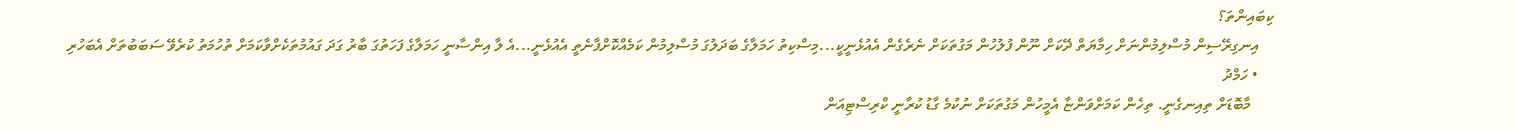ކިބައިންތަ؟
    އިނގިރޭސިން މުސްލިމުންނަށް ހިމާޔަތް ދޭކަށް ނޫން ފުލުހުން މަގުތަކަށް ނެރެގެން އެއުޅެނީކީ...މިސްކިތު ހަމަލާގެ ބަދަލުގަ މުސްލިމުން ކަމެއްކޮށްފާނެތީ އެއުޅެނީ...އެ ލާ އިންސާނީ ހަމަލާގެ ފަހަތުގަ ބާރު ގަދަ ގައުމުތަކެށްވާކަމަށް ތުހުމަތު ކުރެވޭ ސަބަބުތަށް އެބަހުރި
    • ހަމްދު
      މާބޮޑަށް ތިއިނގެނީ. ތިހެން ކަމަށްވަންޏާ އެމީހުން މަގުތަކަށް ނުކުމެ ގާޑު ކުރާނީ ކްރިސްޓިއަން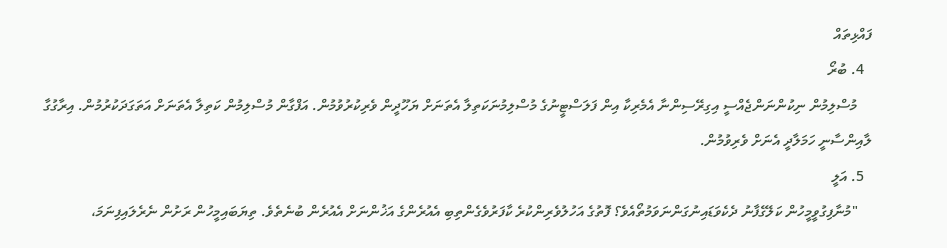ފައްޅިތައް
  4. ބުރޯ
    މުސްލިމުން ނިކުންނަންޖެއްސީ އިގިރޭސިންނާ އެމެރިކާ އިން ފަލަސްޓީނުގެ މުސްލިމުނަކަތިލާ އެތަނަށް ޔަހޫދީން ވެރިކުރުވުމުން. އަފްގާން މުސްލިމުން ކަތިލާ އެތަނަށް އަތަގަދަކުރުމުން. އިރާގުގާ ލާއިންސާނީ ހަމަލާދީ އެނަށް ވެރިވުމުން.
  5. އަލީ
    "މުނާފިގުވީމީހުން ކަލޭގެފާނު ދެކެވަޑައިނުގަންނަވަމުތޯއެވެ؟ ފޮތުގެ އަހުލުވެރިންކުރެ ކާފަރުވެގެންތިބި އެއުރެންގެ އަޚުންނަށް އެއުރެން ބުނެތެވެ. ތިޔަބައިމީހުން ރަށުން ނެރެލައިފިނަމަ،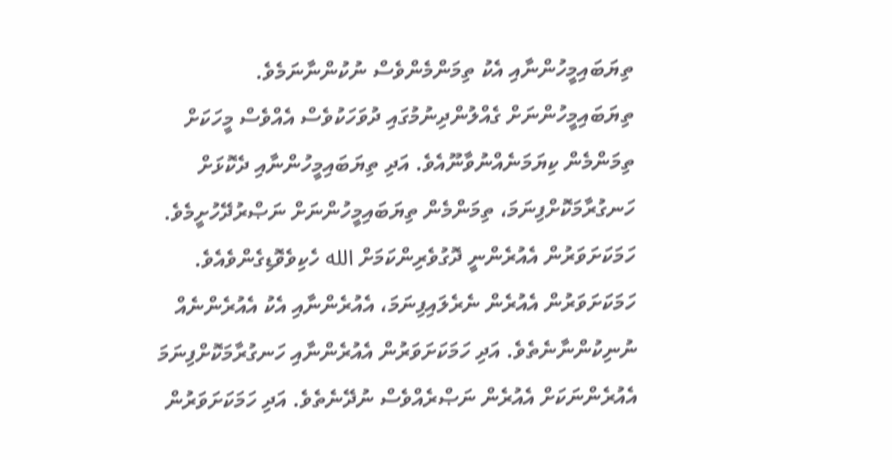ތިޔަބައިމީހުންނާއި އެކު ތިމަންމެންވެސް ނުކުންނާނަމެވެ. ތިޔަބައިމީހުންނަށް ގެއްލުންދިނުމުގައި ދުވަހަކުވެސް އެއްވެސް މީހަކަށް ތިމަންމެން ކިޔަމަނެއްނުވާނޫއެވެ. އަދި ތިޔަބައިމީހުންނާއި ދެކޮޅަށް ހަނގުރާމަކޮށްފިނަމަ، ތިމަންމެން ތިޔަބައިމީހުންނަށް ނަޞްރުދޭހުށީމެވެ. ހަމަކަށަވަރުން އެއުރެންނީ ދޮގުވެރިންކަމަށް الله ހެކިވެވޮޑިގެންވެއެވެ. ހަމަކަށަވަރުން އެއުރެން ނެރެލައިފިނަމަ، އެއުރެންނާއި އެކު އެއުރެންނެއް ނުނިކުންނާނެތެވެ. އަދި ހަމަކަށަވަރުން އެއުރެންނާއި ހަނގުރާމަކޮށްފިނަމަ އެއުރެންނަކަށް އެއުރެން ނަޞްރެއްވެސް ނުދޭނެތެވެ. އަދި ހަމަކަށަވަރުން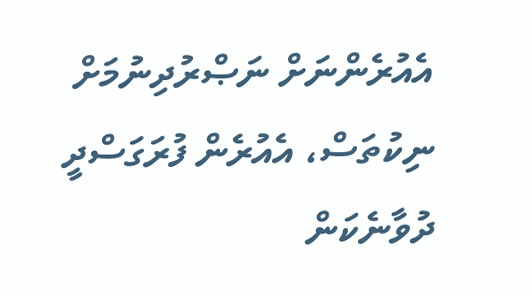އެއުރެންނަށް ނަޞްރުދިނުމަށް ނިކުތަސް، އެއުރެން ފުރަގަސްދީ ދުވާނެކަން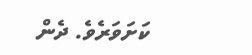ކަށަވަރެވެ. ދެން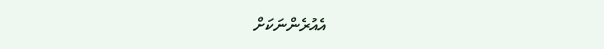އެއުރެންނަކަށް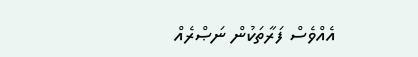އެއްވެސް ފަރާތަކުން ނަޞްރެއް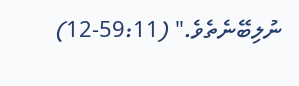ނުލިބޭނެތެވެ." (59:11-12)